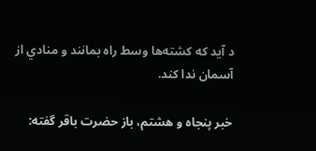د آيد که کشته‌ها وسط راه بمانند و منادي از آسمان ندا کند.

خبر پنجاه و هشتم، باز حضرت باقر گفته: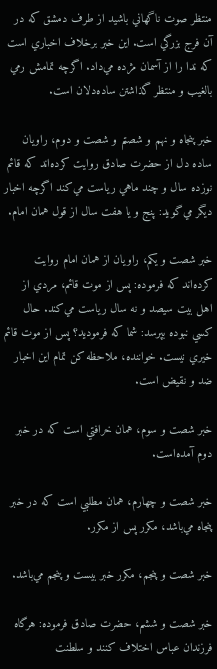منتظر صوت ناگهاني باشيد از طرف دمشق که در آن فرج بزرگي است. اين خبر برخلاف اخباري است که ندا را از آسمان مژده مي‌داد. اگرچه تمامش رمي بالغيب و منتظر گذاشتن ساده‌دلان است.

خبر پنجاه و نهم و شصتم و شصت و دوم، راويان ساده دل از حضرت صادق روايت کرده‌اند که قائم نوزده سال و چند ماهي رياست مي‌کند اگرچه اخبار ديگر مي‌گويد: پنج و يا هفت سال از قول همان امام.

خبر شصت و يکم، راويان از همان امام روايت کرده‌اند که فرموده: پس از موت قائم، مردي از اهل بيت سيصد و نه سال رياست مي‌کند. حال کسي نبوده بپرسد: شما که فرموديد؟ پس از موت قائم خيري نيست. خواننده، ملاحظه کن تمام اين اخبار ضد و نقيض است.

خبر شصت و سوم، همان خرافتي است که در خبر دوم آمده‌است.

خبر شصت و چهارم، همان مطلبي است که در خبر پنجاه مي‌باشد، مکرر پس از مکرر.

خبر شصت و پنجم، مکرر خبر بيست و پنجم مي‌باشد.

خبر شصت و ششم، حضرت صادق فرموده: هرگاه فرزندان عباس اختلاف کنند و سلطنت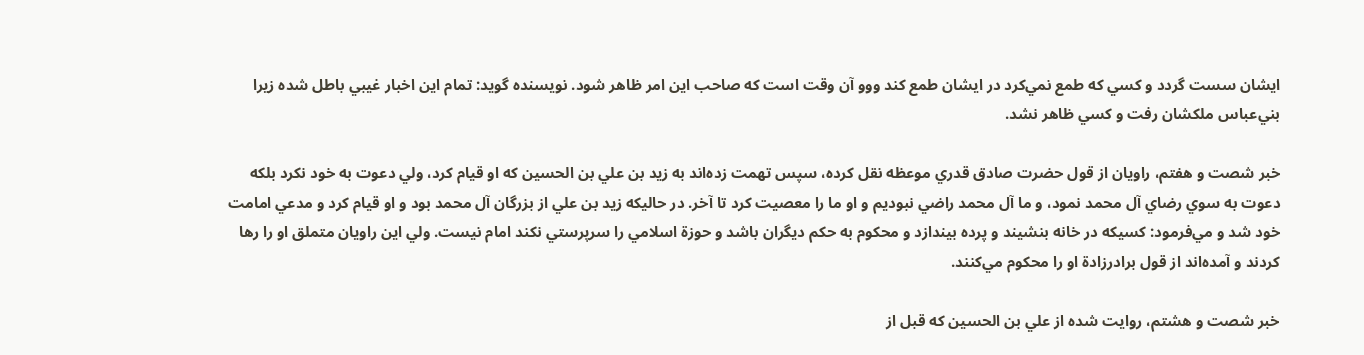ايشان سست گردد و کسي که طمع نمي‌کرد در ايشان طمع کند ووو آن وقت است که صاحب اين امر ظاهر شود. نويسنده گويد: تمام اين اخبار غيبي باطل شده زيرا بني‌عباس ملکشان رفت و کسي ظاهر نشد.

خبر شصت و هفتم، راويان از قول حضرت صادق قدري موعظه نقل کرده، سپس تهمت زده‌اند به زيد بن علي بن الحسين که او قيام کرد، ولي دعوت به خود نکرد بلکه دعوت به سوي رضاي آل محمد نمود، و ما آل محمد راضي نبوديم و او ما را معصيت کرد تا آخر. در حاليکه زيد بن علي از بزرگان آل محمد بود و او قيام کرد و مدعي امامت خود شد و مي‌فرمود: کسيکه در خانه بنشيند و پرده بيندازد و محکوم به حکم ديگران باشد و حوزة اسلامي را سرپرستي نکند امام نيست. ولي اين راويان متملق او را رها کردند و آمده‌اند از قول برادرزادة او را محکوم مي‌کنند.

خبر شصت و هشتم، روايت شده از علي بن الحسين که قبل از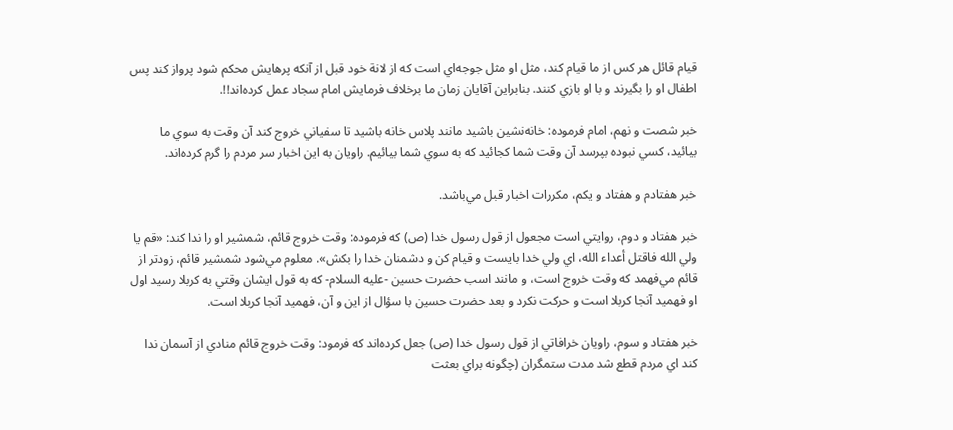قيام قائل هر کس از ما قيام کند، مثل او مثل جوجه‌اي است که از لانة خود قبل از آنکه پرهايش محکم شود پرواز کند پس اطفال او را بگيرند و با او بازي کنند. بنابراين آقايان زمان ما برخلاف فرمايش امام سجاد عمل کرده‌اند!!.

خبر شصت و نهم، امام فرموده: خانه‌نشين باشيد مانند پلاس خانه باشيد تا سفياني خروج کند آن وقت به سوي ما بيائيد، کسي نبوده بپرسد آن وقت شما کجائيد که به سوي شما بيائيم. راويان به اين اخبار سر مردم را گرم کرده‌اند.

خبر هفتادم و هفتاد و يکم، مکررات اخبار قبل مي‌باشد.

خبر هفتاد و دوم، روايتي است مجعول از قول رسول خدا (ص) که فرموده: وقت خروج قائم، شمشير او را ندا کند: «قم يا ولي الله فاقتل أعداء الله، اي ولي خدا بايست و قيام کن و دشمنان خدا را بکش». معلوم مي‌شود شمشير قائم، زودتر از قائم مي‌فهمد که وقت خروج است، و مانند اسب حضرت حسين -عليه السلام- که به قول ايشان وقتي به کربلا رسيد اول او فهميد آنجا کربلا است و حرکت نکرد و بعد حضرت حسين با سؤال از اين و آن، فهميد آنجا کربلا است.

خبر هفتاد و سوم، راويان خرافاتي از قول رسول خدا (ص) جعل کرده‌اند که فرمود: وقت خروج قائم منادي از آسمان ندا کند اي مردم قطع شد مدت ستمگران (چگونه براي بعثت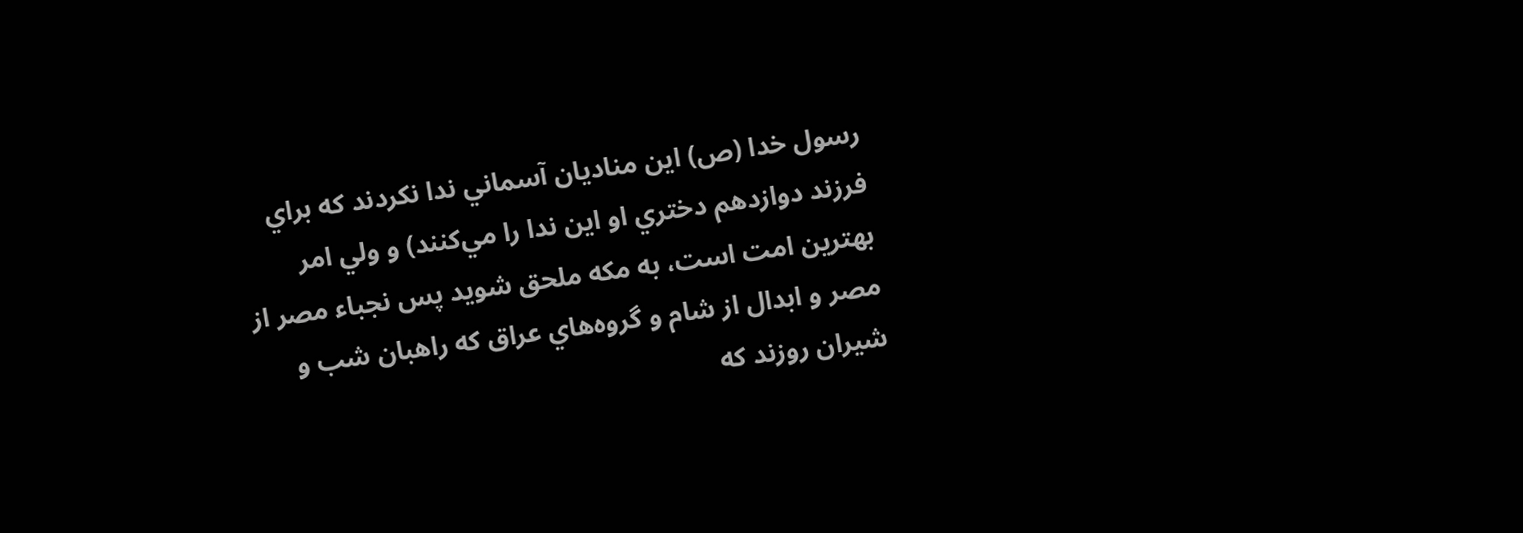رسول خدا (ص) اين مناديان آسماني ندا نکردند که براي فرزند دوازدهم دختري او اين ندا را مي‌کنند) و ولي امر بهترين امت است، به مکه ملحق شويد پس نجباء مصر از مصر و ابدال از شام و گروه‌هاي عراق که راهبان شب و شيران روزند که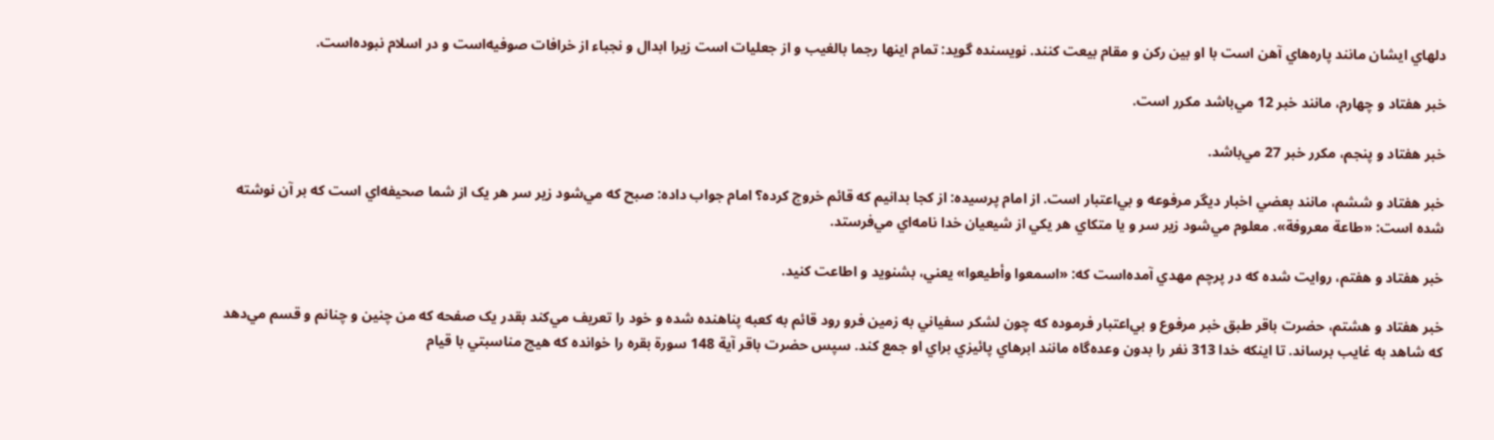دلهاي ايشان مانند پاره‌هاي آهن است با او بين رکن و مقام بيعت کنند. نويسنده گويد: تمام اينها رجما بالغيب و از جعليات است زيرا ابدال و نجباء از خرافات صوفيه‌است و در اسلام نبوده‌است.

خبر هفتاد و چهارم، مانند خبر 12 مي‌باشد مکرر است.

خبر هفتاد و پنجم، مکرر خبر 27 مي‌باشد.

خبر هفتاد و ششم، مانند بعضي اخبار ديگر مرفوعه و بي‌اعتبار است. از امام پرسيده: از کجا بدانيم که قائم خروج کرده؟ امام جواب داده: صبح که مي‌شود زير سر هر يک از شما صحيفه‌اي است که بر آن نوشته شده است: «طاعة معروفة». معلوم مي‌شود زير سر و يا متکاي هر يکي از شيعيان خدا نامه‌اي مي‌فرستد.

خبر هفتاد و هفتم، روايت شده که در پرچم مهدي آمده‌است که: «اسمعوا وأطيعوا» يعني، بشنويد و اطاعت کنيد.

خبر هفتاد و هشتم، حضرت باقر طبق خبر مرفوع و بي‌اعتبار فرموده که چون لشکر سفياني به زمين فرو رود قائم به کعبه پناهنده شده و خود را تعريف مي‌کند بقدر يک صفحه که من چنين و چنانم و قسم مي‌دهد که شاهد به غايب برساند. تا اينکه خدا 313 نفر را بدون وعده‌گاه مانند ابرهاي پائيزي براي او جمع کند. سپس حضرت باقر آية 148 سورة بقره را خوانده که هيچ مناسبتي با قيام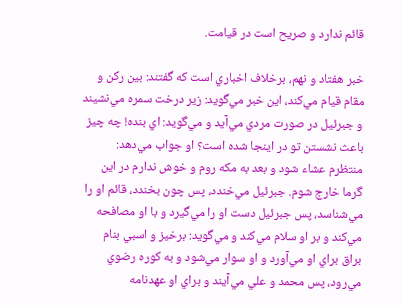قائم ندارد و صريح است در قيامت.

خبر هفتاد و نهم، برخلاف اخباري است که گفتند: بين رکن و مقام قيام مي‌کند، اين خبر مي‌گويد: زير درخت سمره مي‌نشيند و جبرئيل در صورت مردي مي‌آيد و مي‌گويد: اي بنده! چه چيز باعث نشستن تو در اينجا شده است؟ او جواب مي‌دهد: منتظرم عشاء شود و بعد به مکه روم و خوش ندارم در اين گرما خارج شوم. جبرئيل مي‌خندد، پس چون بخندد، قائم او را مي‌شناسد، پس جبرئيل دست او را مي‌گيرد و با او مصافحه مي‌کند و بر او سلام مي‌کند و مي‌گويد: برخيز و اسبي بنام براق براي او مي‌آورد و او سوار مي‌شود و به کوره رضوي مي‌رود، پس محمد و علي مي‌آيند و براي او عهدنامه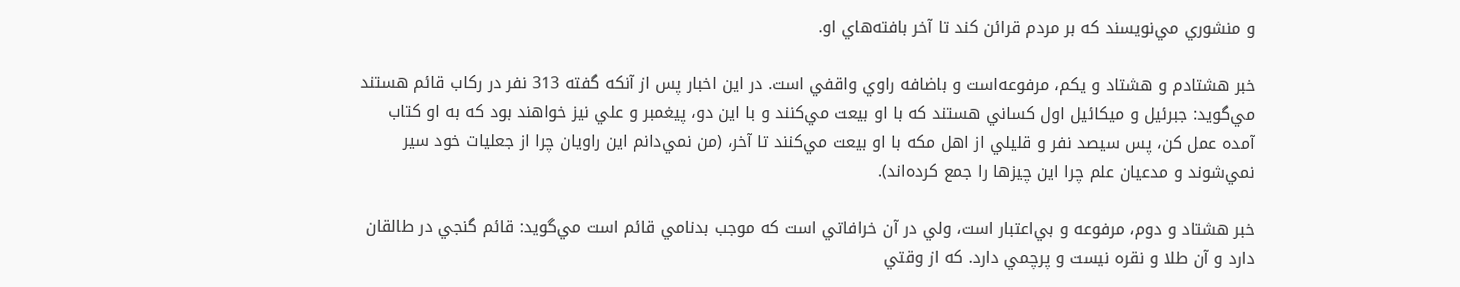و منشوري مي‌نويسند که بر مردم قرائن کند تا آخر بافته‌هاي او.

خبر هشتادم و هشتاد و يکم، مرفوعه‌است و باضافه راوي واقفي است. در اين اخبار پس از آنکه گفته 313 نفر در رکاب قائم هستند مي‌گويد: جبرئيل و ميکائيل اول کساني هستند که با او بيعت مي‌کنند و با اين دو، پيغمبر و علي نيز خواهند بود که به او کتاب آمده عمل کن، پس سيصد نفر و قليلي از اهل مکه با او بيعت مي‌کنند تا آخر، (من نمي‌دانم اين راويان چرا از جعليات خود سير نمي‌شوند و مدعيان علم چرا اين چيزها را جمع کرده‌اند).

خبر هشتاد و دوم، مرفوعه و بي‌اعتبار است، ولي در آن خرافاتي است که موجب بدنامي قائم است مي‌گويد: قائم گنجي در طالقان دارد و آن طلا و نقره نيست و پرچمي دارد. که از وقتي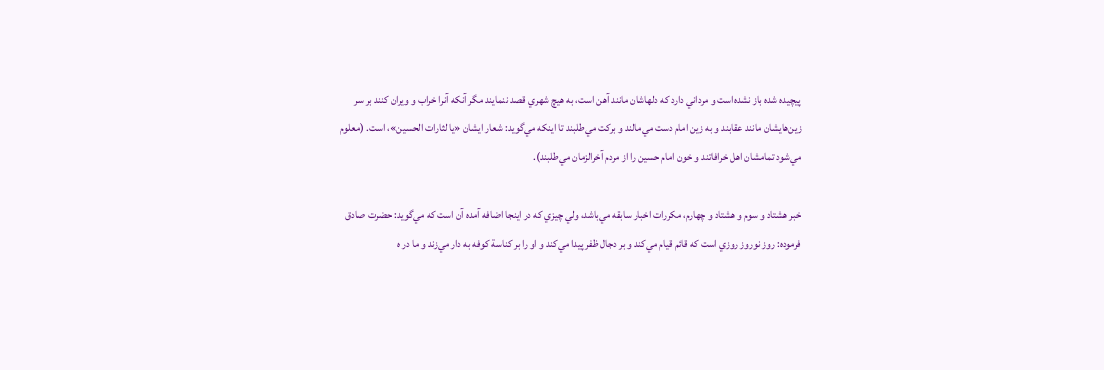پيچيده شده باز نشده‌است و مرداني دارد که دلهاشان مانند آهن است، به هيچ شهري قصد ننمايند مگر آنکه آنرا خراب و ويران کنند بر سر زين‌هايشان مانند عقابند و به زين امام دست مي‌مالند و برکت مي‌طلبند تا اينکه مي‌گويد: شعار ايشان «يا لثارات الحسين»، است. (معلوم مي‌شود تمامشان اهل خرافاتند و خون امام حسين را از مردم آخرالزمان مي‌طلبند).

خبر هشتاد و سوم و هشتاد و چهارم، مکررات اخبار سابقه مي‌باشد، ولي چيزي که در اينجا اضافه آمده آن است که مي‌گويد: حضرت صادق فرموده: روز نوروز روزي است که قائم قيام مي‌کند و بر دجال ظفر پيدا مي‌کند و او را بر کناسة کوفه به دار مي‌زند و ما در ه